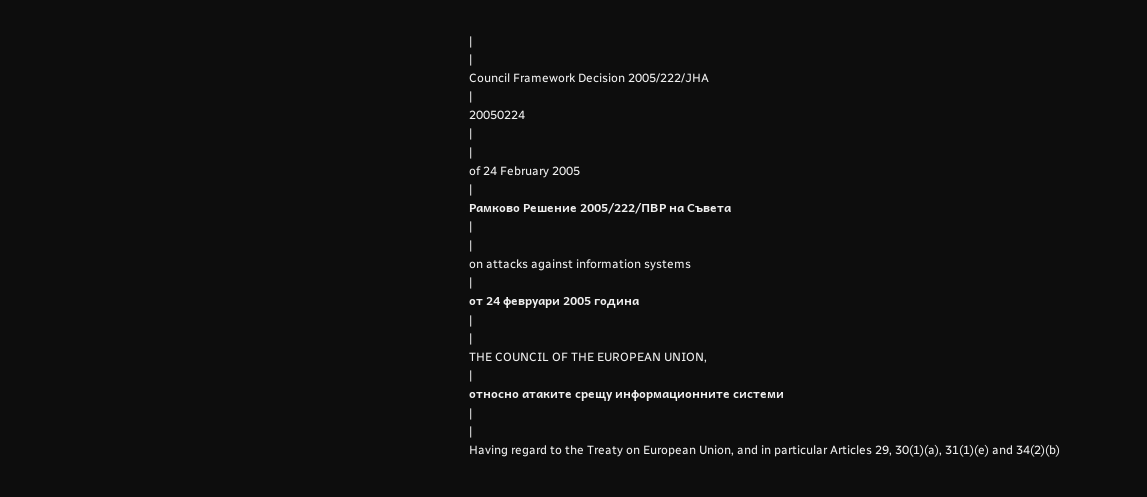|
|
Council Framework Decision 2005/222/JHA
|
20050224
|
|
of 24 February 2005
|
Рамково Решение 2005/222/ПВР на Съвета
|
|
on attacks against information systems
|
от 24 февруари 2005 година
|
|
THE COUNCIL OF THE EUROPEAN UNION,
|
относно атаките срещу информационните системи
|
|
Having regard to the Treaty on European Union, and in particular Articles 29, 30(1)(a), 31(1)(e) and 34(2)(b)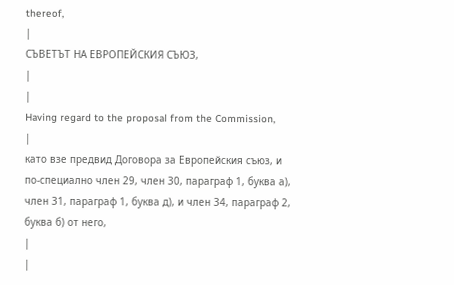thereof,
|
СЪВЕТЪТ НА ЕВРОПЕЙСКИЯ СЪЮЗ,
|
|
Having regard to the proposal from the Commission,
|
като взе предвид Договора за Европейския съюз, и по-специално член 29, член 30, параграф 1, буква а), член 31, параграф 1, буква д), и член 34, параграф 2, буква б) от него,
|
|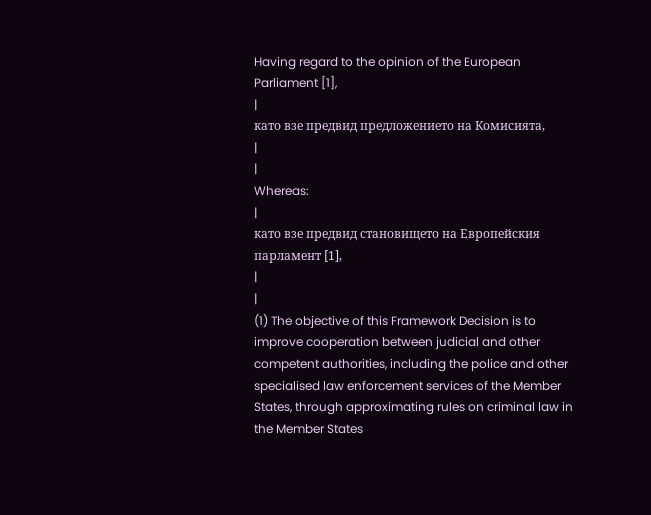Having regard to the opinion of the European Parliament [1],
|
като взе предвид предложението на Комисията,
|
|
Whereas:
|
като взе предвид становището на Европейския парламент [1],
|
|
(1) The objective of this Framework Decision is to improve cooperation between judicial and other competent authorities, including the police and other specialised law enforcement services of the Member States, through approximating rules on criminal law in the Member States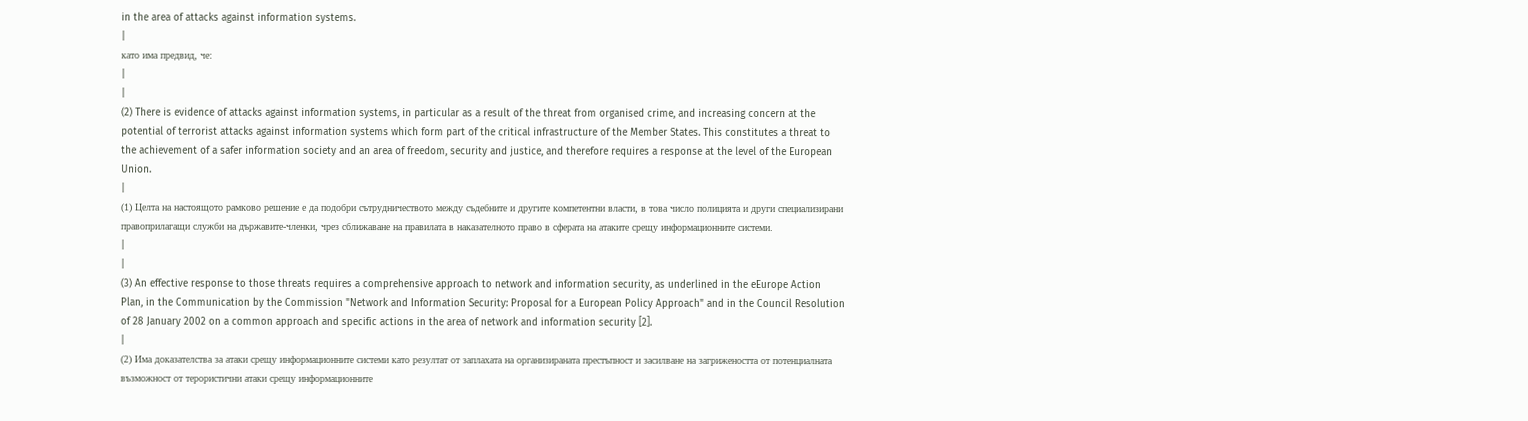in the area of attacks against information systems.
|
като има предвид, че:
|
|
(2) There is evidence of attacks against information systems, in particular as a result of the threat from organised crime, and increasing concern at the potential of terrorist attacks against information systems which form part of the critical infrastructure of the Member States. This constitutes a threat to the achievement of a safer information society and an area of freedom, security and justice, and therefore requires a response at the level of the European Union.
|
(1) Целта на настоящото рамково решение е да подобри сътрудничеството между съдебните и другите компетентни власти, в това число полицията и други специализирани правоприлагащи служби на държавите-членки, чрез сближаване на правилата в наказателното право в сферата на атаките срещу информационните системи.
|
|
(3) An effective response to those threats requires a comprehensive approach to network and information security, as underlined in the eEurope Action Plan, in the Communication by the Commission "Network and Information Security: Proposal for a European Policy Approach" and in the Council Resolution of 28 January 2002 on a common approach and specific actions in the area of network and information security [2].
|
(2) Има доказателства за атаки срещу информационните системи като резултат от заплахата на организираната престъпност и засилване на загрижеността от потенциалната възможност от терористични атаки срещу информационните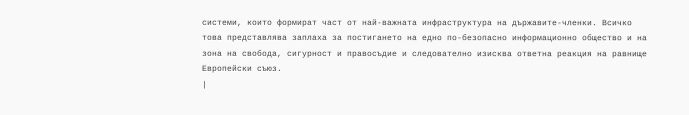системи, които формират част от най-важната инфраструктура на държавите-членки. Всичко това представлява заплаха за постигането на едно по-безопасно информационно общество и на зона на свобода, сигурност и правосъдие и следователно изисква ответна реакция на равнище Европейски съюз.
|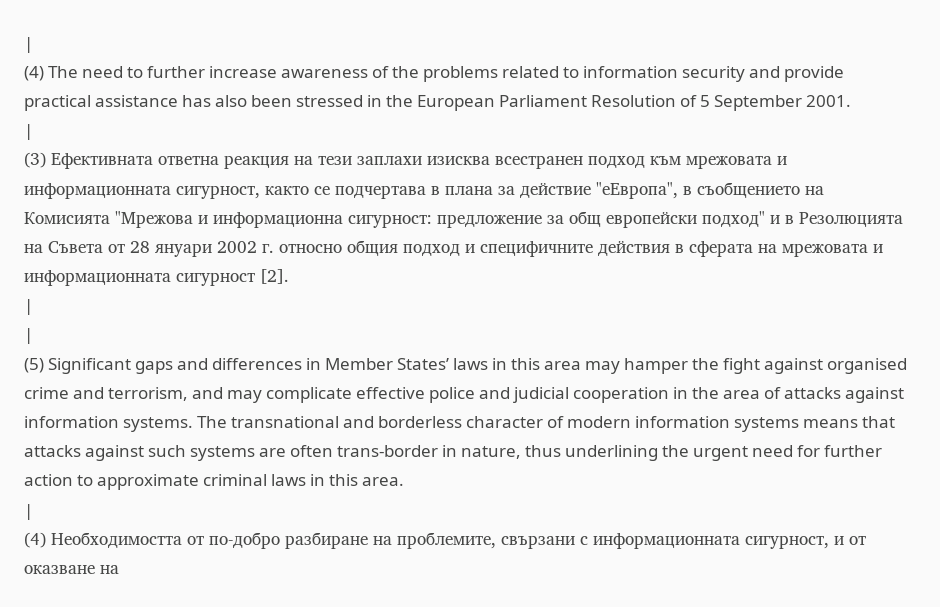|
(4) The need to further increase awareness of the problems related to information security and provide practical assistance has also been stressed in the European Parliament Resolution of 5 September 2001.
|
(3) Ефективната ответна реакция на тези заплахи изисква всестранен подход към мрежовата и информационната сигурност, както се подчертава в плана за действие "еЕвропа", в съобщението на Комисията "Мрежова и информационна сигурност: предложение за общ европейски подход" и в Резолюцията на Съвета от 28 януари 2002 г. относно общия подход и специфичните действия в сферата на мрежовата и информационната сигурност [2].
|
|
(5) Significant gaps and differences in Member States’ laws in this area may hamper the fight against organised crime and terrorism, and may complicate effective police and judicial cooperation in the area of attacks against information systems. The transnational and borderless character of modern information systems means that attacks against such systems are often trans-border in nature, thus underlining the urgent need for further action to approximate criminal laws in this area.
|
(4) Необходимостта от по-добро разбиране на проблемите, свързани с информационната сигурност, и от оказване на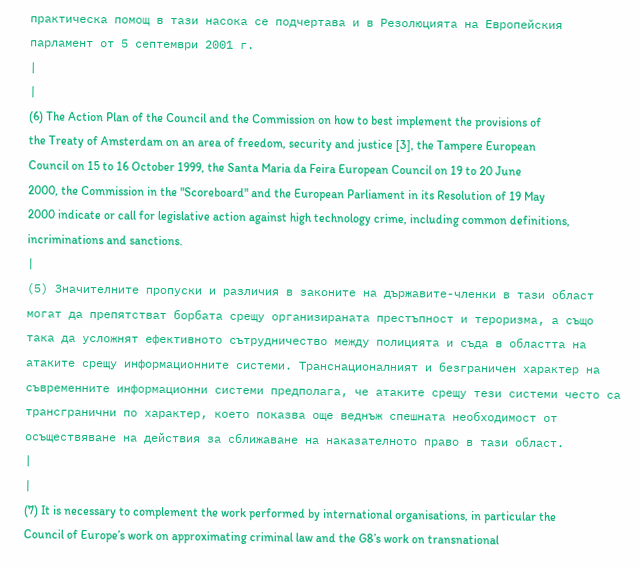практическа помощ в тази насока се подчертава и в Резолюцията на Европейския парламент от 5 септември 2001 г.
|
|
(6) The Action Plan of the Council and the Commission on how to best implement the provisions of the Treaty of Amsterdam on an area of freedom, security and justice [3], the Tampere European Council on 15 to 16 October 1999, the Santa Maria da Feira European Council on 19 to 20 June 2000, the Commission in the "Scoreboard" and the European Parliament in its Resolution of 19 May 2000 indicate or call for legislative action against high technology crime, including common definitions, incriminations and sanctions.
|
(5) Значителните пропуски и различия в законите на държавите-членки в тази област могат да препятстват борбата срещу организираната престъпност и тероризма, а също така да усложнят ефективното сътрудничество между полицията и съда в областта на атаките срещу информационните системи. Транснационалният и безграничен характер на съвременните информационни системи предполага, че атаките срещу тези системи често са трансгранични по характер, което показва още веднъж спешната необходимост от осъществяване на действия за сближаване на наказателното право в тази област.
|
|
(7) It is necessary to complement the work performed by international organisations, in particular the Council of Europe’s work on approximating criminal law and the G8’s work on transnational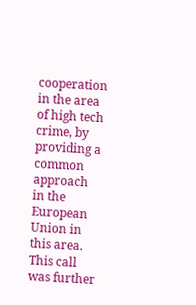cooperation in the area of high tech crime, by providing a common approach in the European Union in this area. This call was further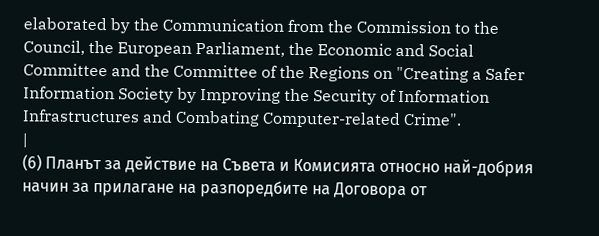elaborated by the Communication from the Commission to the Council, the European Parliament, the Economic and Social Committee and the Committee of the Regions on "Creating a Safer Information Society by Improving the Security of Information Infrastructures and Combating Computer-related Crime".
|
(6) Планът за действие на Съвета и Комисията относно най-добрия начин за прилагане на разпоредбите на Договора от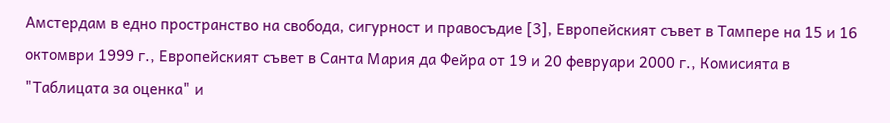Амстердам в едно пространство на свобода, сигурност и правосъдие [3], Европейският съвет в Тампере на 15 и 16 октомври 1999 г., Европейският съвет в Санта Мария да Фейра от 19 и 20 февруари 2000 г., Комисията в "Таблицата за оценка" и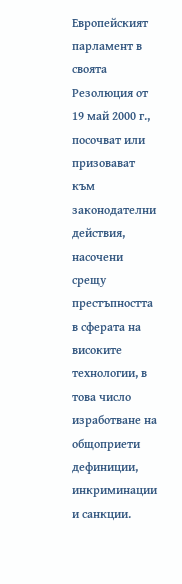Европейският парламент в своята Резолюция от 19 май 2000 г., посочват или призовават към законодателни действия, насочени срещу престъпността в сферата на високите технологии, в това число изработване на общоприети дефиниции, инкриминации и санкции.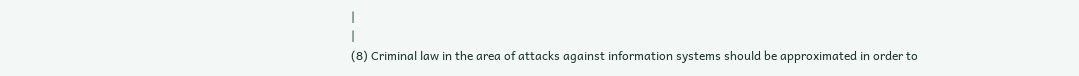|
|
(8) Criminal law in the area of attacks against information systems should be approximated in order to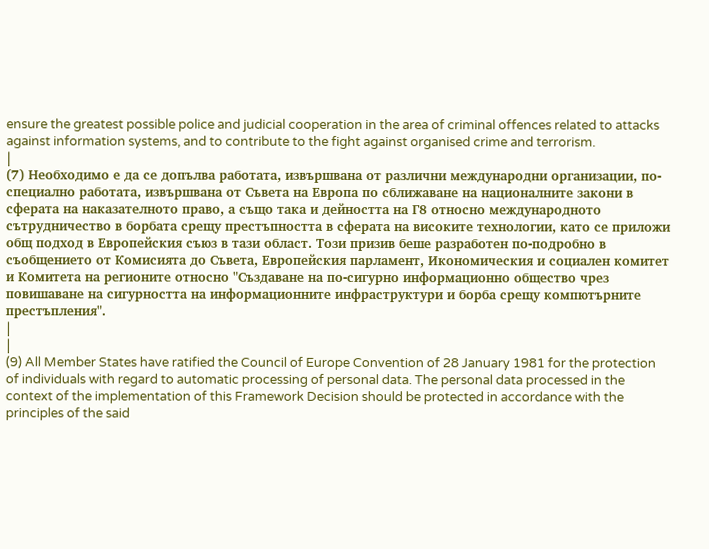ensure the greatest possible police and judicial cooperation in the area of criminal offences related to attacks against information systems, and to contribute to the fight against organised crime and terrorism.
|
(7) Необходимо е да се допълва работата, извършвана от различни международни организации, по-специално работата, извършвана от Съвета на Европа по сближаване на националните закони в сферата на наказателното право, а също така и дейността на Г8 относно международното сътрудничество в борбата срещу престъпността в сферата на високите технологии, като се приложи общ подход в Европейския съюз в тази област. Този призив беше разработен по-подробно в съобщението от Комисията до Съвета, Европейския парламент, Икономическия и социален комитет и Комитета на регионите относно "Създаване на по-сигурно информационно общество чрез повишаване на сигурността на информационните инфраструктури и борба срещу компютърните престъпления".
|
|
(9) All Member States have ratified the Council of Europe Convention of 28 January 1981 for the protection of individuals with regard to automatic processing of personal data. The personal data processed in the context of the implementation of this Framework Decision should be protected in accordance with the principles of the said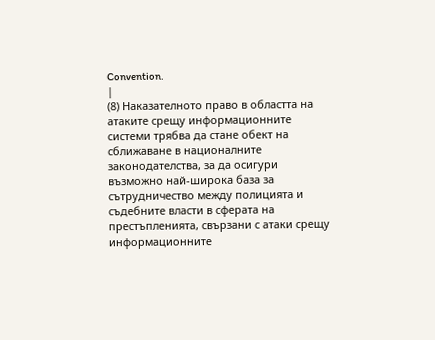Convention.
|
(8) Наказателното право в областта на атаките срещу информационните системи трябва да стане обект на сближаване в националните законодателства, за да осигури възможно най-широка база за сътрудничество между полицията и съдебните власти в сферата на престъпленията, свързани с атаки срещу информационните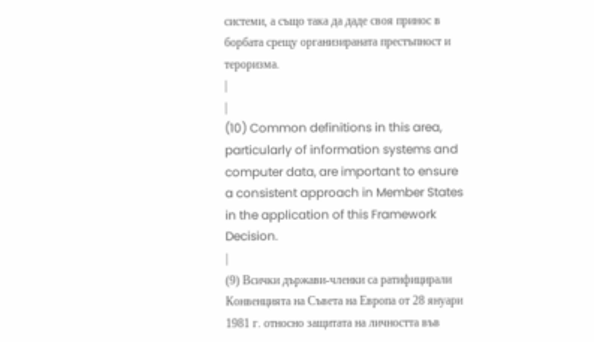системи, а също така да даде своя принос в борбата срещу организираната престъпност и тероризма.
|
|
(10) Common definitions in this area, particularly of information systems and computer data, are important to ensure a consistent approach in Member States in the application of this Framework Decision.
|
(9) Всички държави-членки са ратифицирали Конвенцията на Съвета на Европа от 28 януари 1981 г. относно защитата на личността във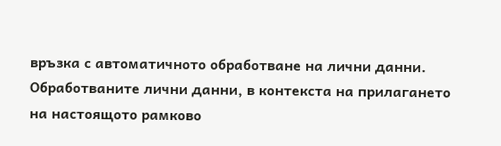връзка с автоматичното обработване на лични данни. Обработваните лични данни, в контекста на прилагането на настоящото рамково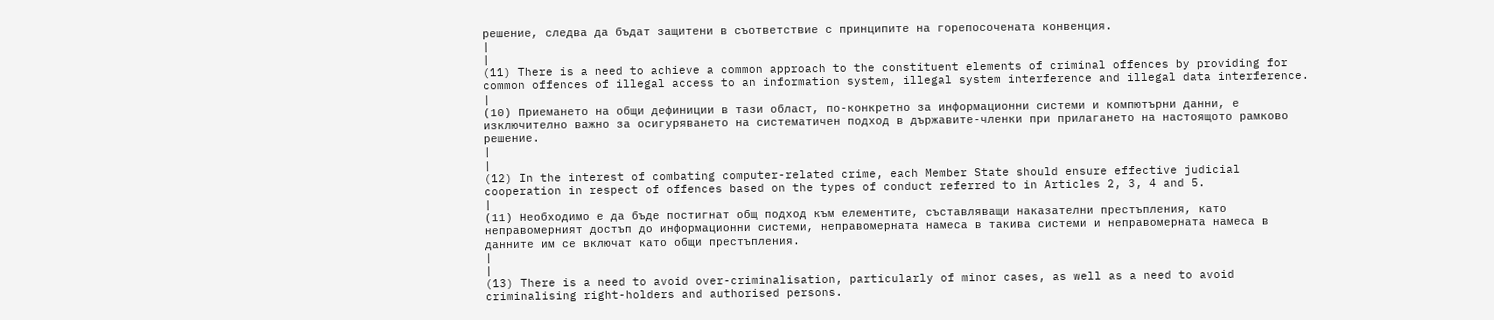решение, следва да бъдат защитени в съответствие с принципите на горепосочената конвенция.
|
|
(11) There is a need to achieve a common approach to the constituent elements of criminal offences by providing for common offences of illegal access to an information system, illegal system interference and illegal data interference.
|
(10) Приемането на общи дефиниции в тази област, по-конкретно за информационни системи и компютърни данни, е изключително важно за осигуряването на систематичен подход в държавите-членки при прилагането на настоящото рамково решение.
|
|
(12) In the interest of combating computer-related crime, each Member State should ensure effective judicial cooperation in respect of offences based on the types of conduct referred to in Articles 2, 3, 4 and 5.
|
(11) Необходимо е да бъде постигнат общ подход към елементите, съставляващи наказателни престъпления, като неправомерният достъп до информационни системи, неправомерната намеса в такива системи и неправомерната намеса в данните им се включат като общи престъпления.
|
|
(13) There is a need to avoid over-criminalisation, particularly of minor cases, as well as a need to avoid criminalising right-holders and authorised persons.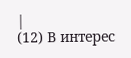|
(12) В интерес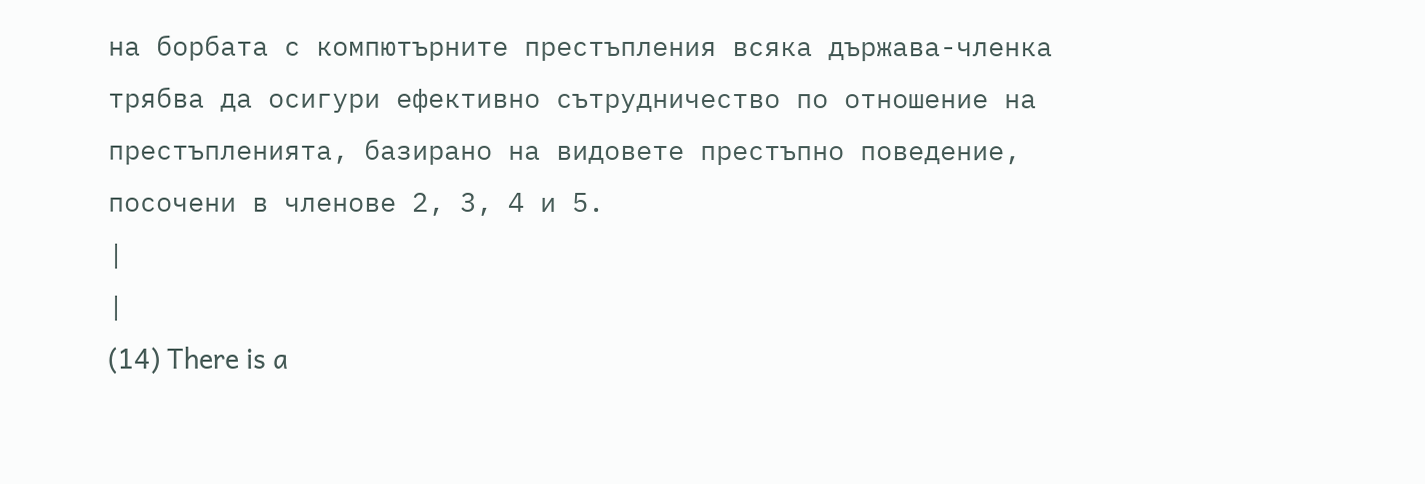на борбата с компютърните престъпления всяка държава-членка трябва да осигури ефективно сътрудничество по отношение на престъпленията, базирано на видовете престъпно поведение, посочени в членове 2, 3, 4 и 5.
|
|
(14) There is a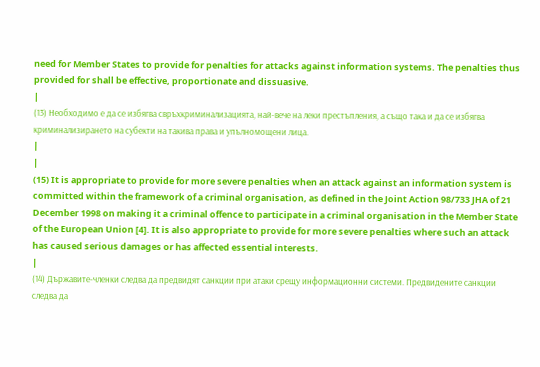need for Member States to provide for penalties for attacks against information systems. The penalties thus provided for shall be effective, proportionate and dissuasive.
|
(13) Необходимо е да се избягва свръхкриминализацията, най-вече на леки престъпления, а също така и да се избягва криминализирането на субекти на такива права и упълномощени лица.
|
|
(15) It is appropriate to provide for more severe penalties when an attack against an information system is committed within the framework of a criminal organisation, as defined in the Joint Action 98/733 JHA of 21 December 1998 on making it a criminal offence to participate in a criminal organisation in the Member State of the European Union [4]. It is also appropriate to provide for more severe penalties where such an attack has caused serious damages or has affected essential interests.
|
(14) Държавите-членки следва да предвидят санкции при атаки срещу информационни системи. Предвидените санкции следва да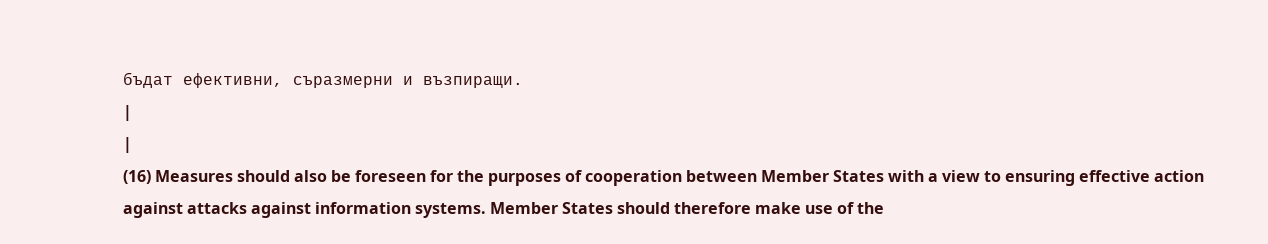бъдат ефективни, съразмерни и възпиращи.
|
|
(16) Measures should also be foreseen for the purposes of cooperation between Member States with a view to ensuring effective action against attacks against information systems. Member States should therefore make use of the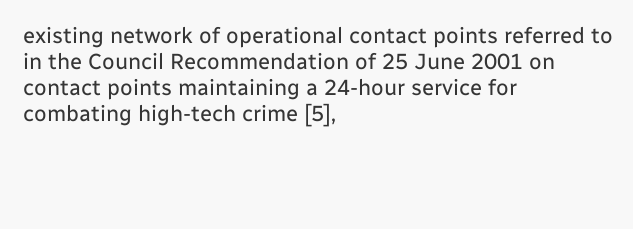existing network of operational contact points referred to in the Council Recommendation of 25 June 2001 on contact points maintaining a 24-hour service for combating high-tech crime [5],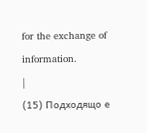for the exchange of information.
|
(15) Подходящо е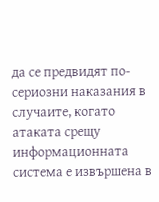да се предвидят по-сериозни наказания в случаите, когато атаката срещу информационната система е извършена в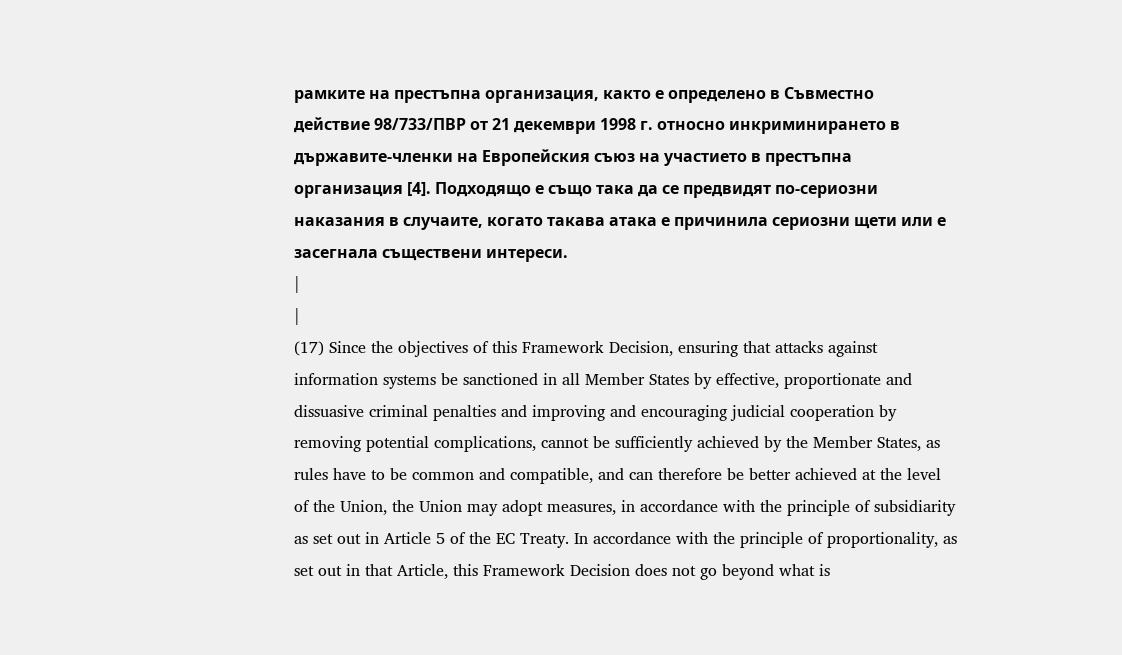рамките на престъпна организация, както е определено в Съвместно действие 98/733/ПВР от 21 декември 1998 г. относно инкриминирането в държавите-членки на Европейския съюз на участието в престъпна организация [4]. Подходящо е също така да се предвидят по-сериозни наказания в случаите, когато такава атака е причинила сериозни щети или е засегнала съществени интереси.
|
|
(17) Since the objectives of this Framework Decision, ensuring that attacks against information systems be sanctioned in all Member States by effective, proportionate and dissuasive criminal penalties and improving and encouraging judicial cooperation by removing potential complications, cannot be sufficiently achieved by the Member States, as rules have to be common and compatible, and can therefore be better achieved at the level of the Union, the Union may adopt measures, in accordance with the principle of subsidiarity as set out in Article 5 of the EC Treaty. In accordance with the principle of proportionality, as set out in that Article, this Framework Decision does not go beyond what is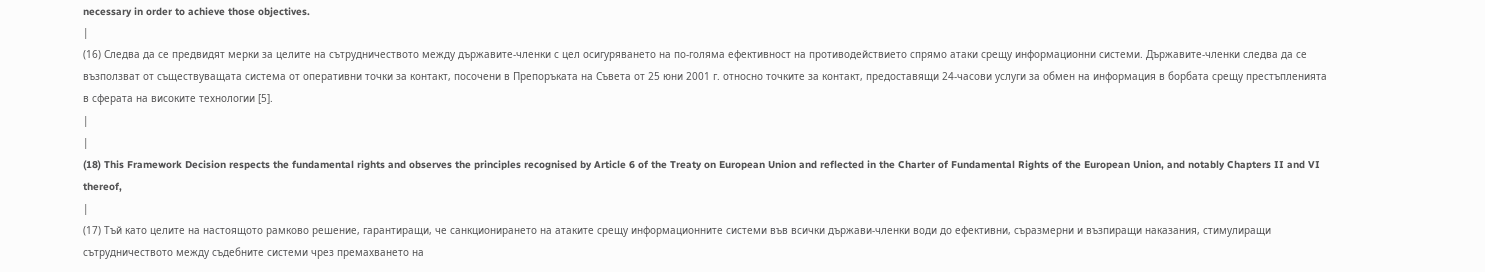necessary in order to achieve those objectives.
|
(16) Следва да се предвидят мерки за целите на сътрудничеството между държавите-членки с цел осигуряването на по-голяма ефективност на противодействието спрямо атаки срещу информационни системи. Държавите-членки следва да се възползват от съществуващата система от оперативни точки за контакт, посочени в Препоръката на Съвета от 25 юни 2001 г. относно точките за контакт, предоставящи 24-часови услуги за обмен на информация в борбата срещу престъпленията в сферата на високите технологии [5].
|
|
(18) This Framework Decision respects the fundamental rights and observes the principles recognised by Article 6 of the Treaty on European Union and reflected in the Charter of Fundamental Rights of the European Union, and notably Chapters II and VI thereof,
|
(17) Тъй като целите на настоящото рамково решение, гарантиращи, че санкционирането на атаките срещу информационните системи във всички държави-членки води до ефективни, съразмерни и възпиращи наказания, стимулиращи сътрудничеството между съдебните системи чрез премахването на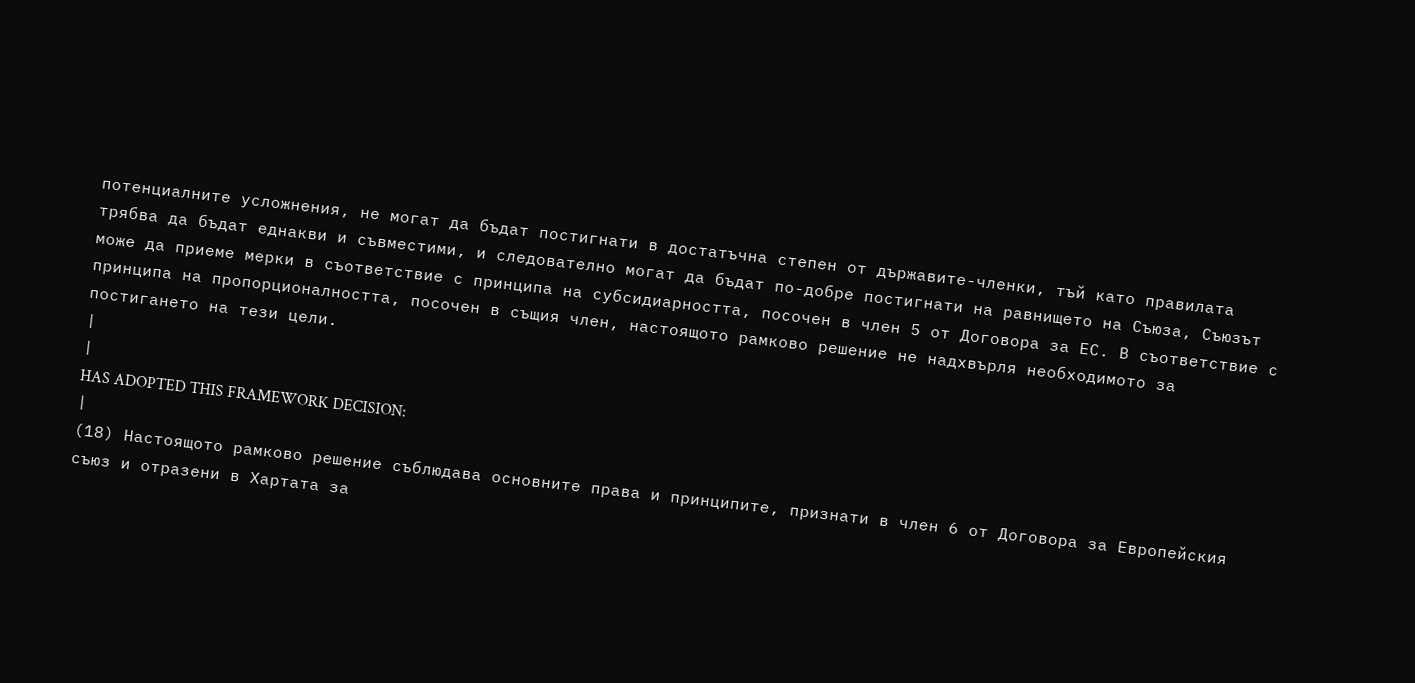потенциалните усложнения, не могат да бъдат постигнати в достатъчна степен от държавите-членки, тъй като правилата трябва да бъдат еднакви и съвместими, и следователно могат да бъдат по-добре постигнати на равнището на Съюза, Съюзът може да приеме мерки в съответствие с принципа на субсидиарността, посочен в член 5 от Договора за ЕС. В съответствие с принципа на пропорционалността, посочен в същия член, настоящото рамково решение не надхвърля необходимото за постигането на тези цели.
|
|
HAS ADOPTED THIS FRAMEWORK DECISION:
|
(18) Настоящото рамково решение съблюдава основните права и принципите, признати в член 6 от Договора за Европейския съюз и отразени в Хартата за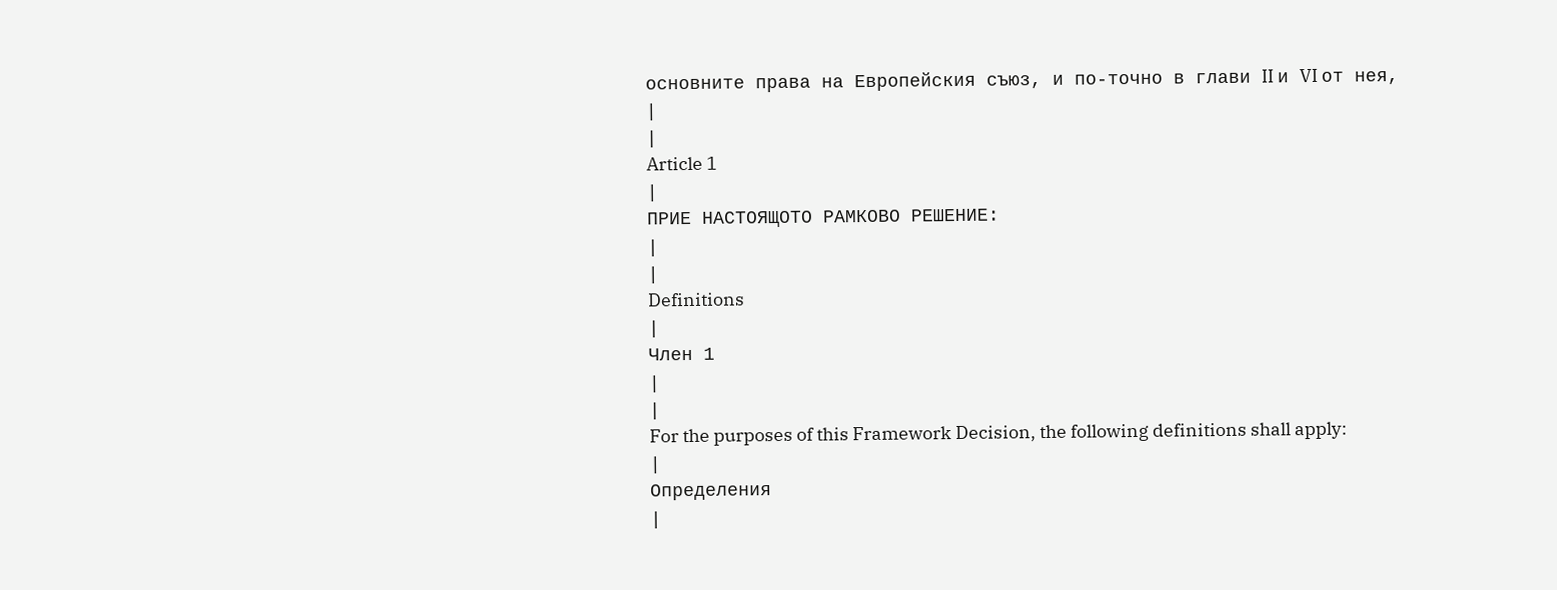основните права на Европейския съюз, и по-точно в глави II и VI от нея,
|
|
Article 1
|
ПРИЕ НАСТОЯЩОТО РАМКОВО РЕШЕНИЕ:
|
|
Definitions
|
Член 1
|
|
For the purposes of this Framework Decision, the following definitions shall apply:
|
Определения
|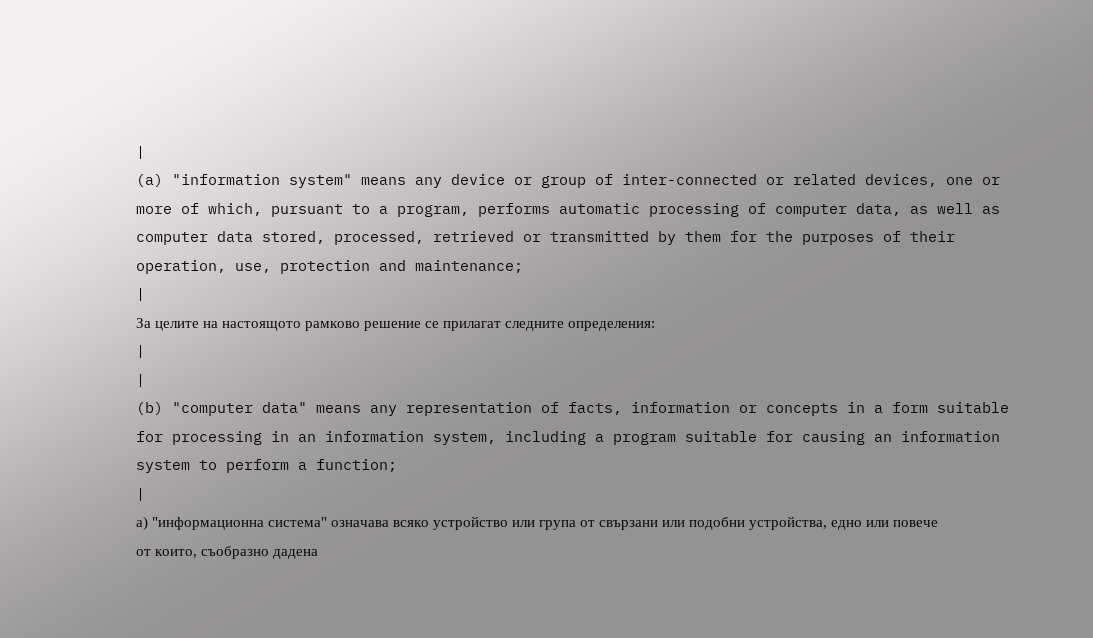|
(a) "information system" means any device or group of inter-connected or related devices, one or more of which, pursuant to a program, performs automatic processing of computer data, as well as computer data stored, processed, retrieved or transmitted by them for the purposes of their operation, use, protection and maintenance;
|
За целите на настоящото рамково решение се прилагат следните определения:
|
|
(b) "computer data" means any representation of facts, information or concepts in a form suitable for processing in an information system, including a program suitable for causing an information system to perform a function;
|
а) "информационна система" означава всяко устройство или група от свързани или подобни устройства, едно или повече от които, съобразно дадена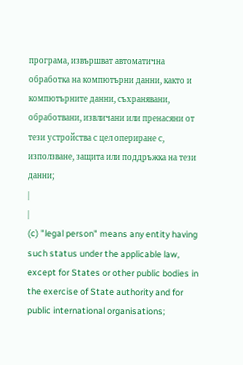програма, извършват автоматична обработка на компютърни данни, както и компютърните данни, съхранявани, обработвани, извличани или пренасяни от тези устройства с цел опериране с, използване, защита или поддръжка на тези данни;
|
|
(c) "legal person" means any entity having such status under the applicable law, except for States or other public bodies in the exercise of State authority and for public international organisations;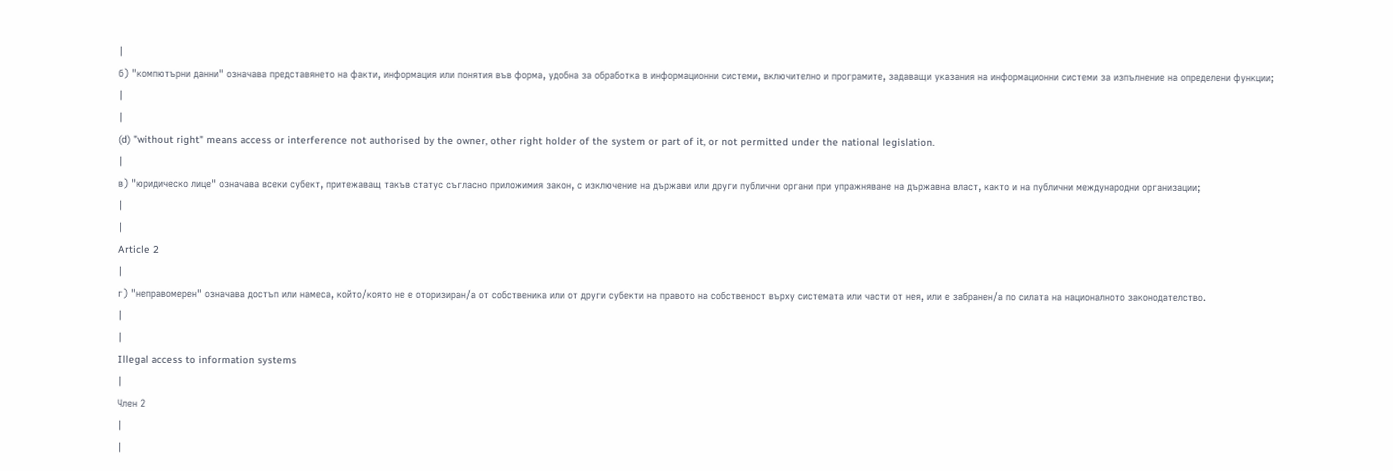|
б) "компютърни данни" означава представянето на факти, информация или понятия във форма, удобна за обработка в информационни системи, включително и програмите, задаващи указания на информационни системи за изпълнение на определени функции;
|
|
(d) "without right" means access or interference not authorised by the owner, other right holder of the system or part of it, or not permitted under the national legislation.
|
в) "юридическо лице" означава всеки субект, притежаващ такъв статус съгласно приложимия закон, с изключение на държави или други публични органи при упражняване на държавна власт, както и на публични международни организации;
|
|
Article 2
|
г) "неправомерен" означава достъп или намеса, който/която не е оторизиран/а от собственика или от други субекти на правото на собственост върху системата или части от нея, или е забранен/а по силата на националното законодателство.
|
|
Illegal access to information systems
|
Член 2
|
|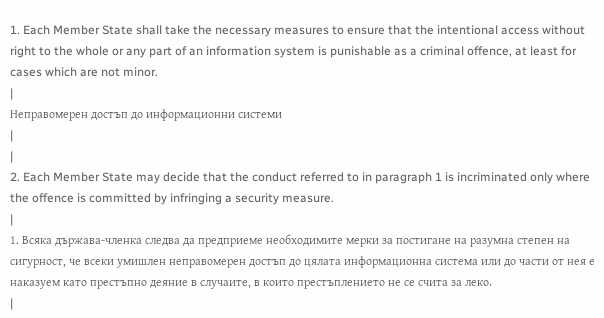1. Each Member State shall take the necessary measures to ensure that the intentional access without right to the whole or any part of an information system is punishable as a criminal offence, at least for cases which are not minor.
|
Неправомерен достъп до информационни системи
|
|
2. Each Member State may decide that the conduct referred to in paragraph 1 is incriminated only where the offence is committed by infringing a security measure.
|
1. Всяка държава-членка следва да предприеме необходимите мерки за постигане на разумна степен на сигурност, че всеки умишлен неправомерен достъп до цялата информационна система или до части от нея е наказуем като престъпно деяние в случаите, в които престъплението не се счита за леко.
|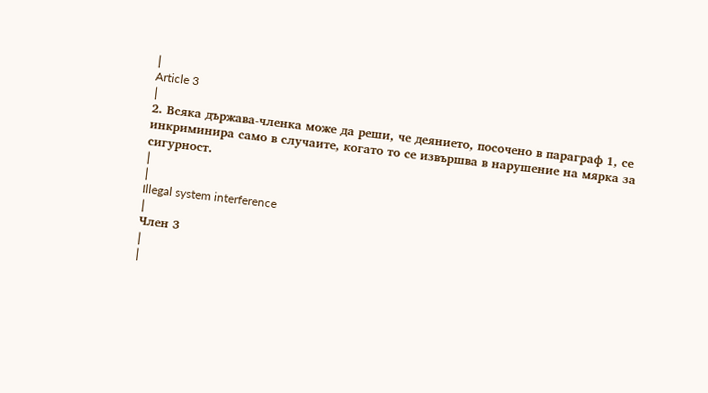|
Article 3
|
2. Всяка държава-членка може да реши, че деянието, посочено в параграф 1, се инкриминира само в случаите, когато то се извършва в нарушение на мярка за сигурност.
|
|
Illegal system interference
|
Член 3
|
|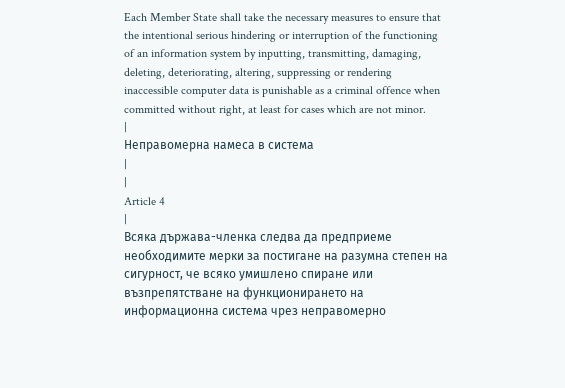Each Member State shall take the necessary measures to ensure that the intentional serious hindering or interruption of the functioning of an information system by inputting, transmitting, damaging, deleting, deteriorating, altering, suppressing or rendering inaccessible computer data is punishable as a criminal offence when committed without right, at least for cases which are not minor.
|
Неправомерна намеса в система
|
|
Article 4
|
Всяка държава-членка следва да предприеме необходимите мерки за постигане на разумна степен на сигурност, че всяко умишлено спиране или възпрепятстване на функционирането на информационна система чрез неправомерно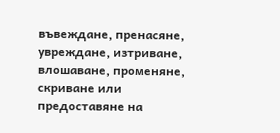въвеждане, пренасяне, увреждане, изтриване, влошаване, променяне, скриване или предоставяне на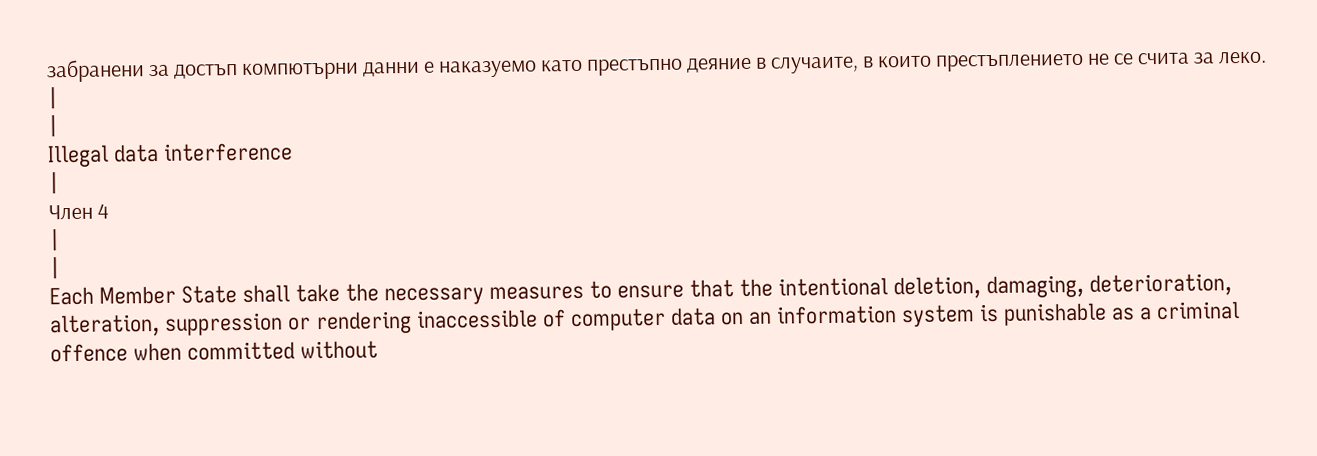забранени за достъп компютърни данни е наказуемо като престъпно деяние в случаите, в които престъплението не се счита за леко.
|
|
Illegal data interference
|
Член 4
|
|
Each Member State shall take the necessary measures to ensure that the intentional deletion, damaging, deterioration, alteration, suppression or rendering inaccessible of computer data on an information system is punishable as a criminal offence when committed without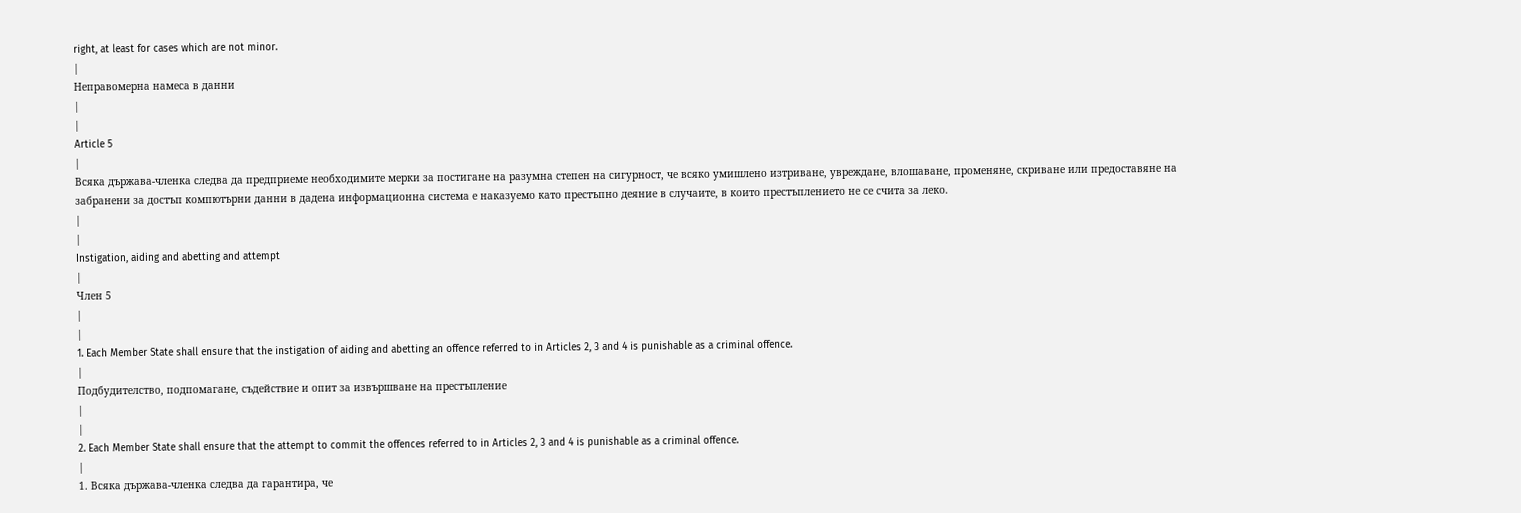right, at least for cases which are not minor.
|
Неправомерна намеса в данни
|
|
Article 5
|
Всяка държава-членка следва да предприеме необходимите мерки за постигане на разумна степен на сигурност, че всяко умишлено изтриване, увреждане, влошаване, променяне, скриване или предоставяне на забранени за достъп компютърни данни в дадена информационна система е наказуемо като престъпно деяние в случаите, в които престъплението не се счита за леко.
|
|
Instigation, aiding and abetting and attempt
|
Член 5
|
|
1. Each Member State shall ensure that the instigation of aiding and abetting an offence referred to in Articles 2, 3 and 4 is punishable as a criminal offence.
|
Подбудителство, подпомагане, съдействие и опит за извършване на престъпление
|
|
2. Each Member State shall ensure that the attempt to commit the offences referred to in Articles 2, 3 and 4 is punishable as a criminal offence.
|
1. Всяка държава-членка следва да гарантира, че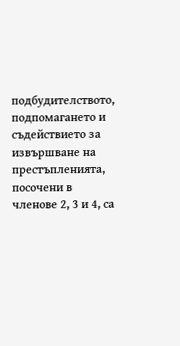подбудителството, подпомагането и съдействието за извършване на престъпленията, посочени в членове 2, 3 и 4, са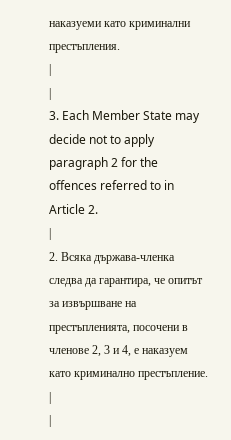наказуеми като криминални престъпления.
|
|
3. Each Member State may decide not to apply paragraph 2 for the offences referred to in Article 2.
|
2. Всяка държава-членка следва да гарантира, че опитът за извършване на престъпленията, посочени в членове 2, 3 и 4, е наказуем като криминално престъпление.
|
|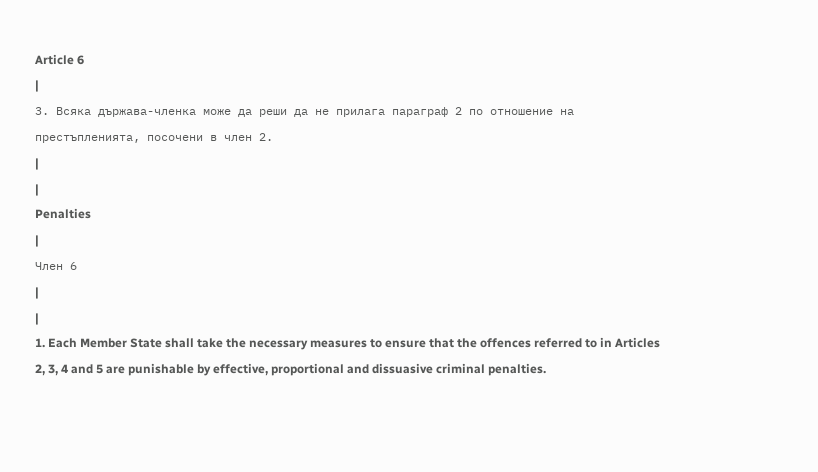Article 6
|
3. Всяка държава-членка може да реши да не прилага параграф 2 по отношение на престъпленията, посочени в член 2.
|
|
Penalties
|
Член 6
|
|
1. Each Member State shall take the necessary measures to ensure that the offences referred to in Articles 2, 3, 4 and 5 are punishable by effective, proportional and dissuasive criminal penalties.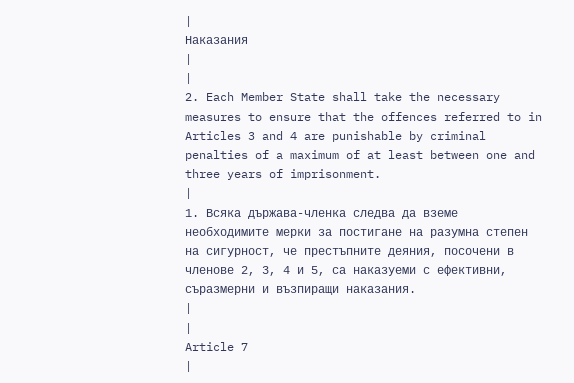|
Наказания
|
|
2. Each Member State shall take the necessary measures to ensure that the offences referred to in Articles 3 and 4 are punishable by criminal penalties of a maximum of at least between one and three years of imprisonment.
|
1. Всяка държава-членка следва да вземе необходимите мерки за постигане на разумна степен на сигурност, че престъпните деяния, посочени в членове 2, 3, 4 и 5, са наказуеми с ефективни, съразмерни и възпиращи наказания.
|
|
Article 7
|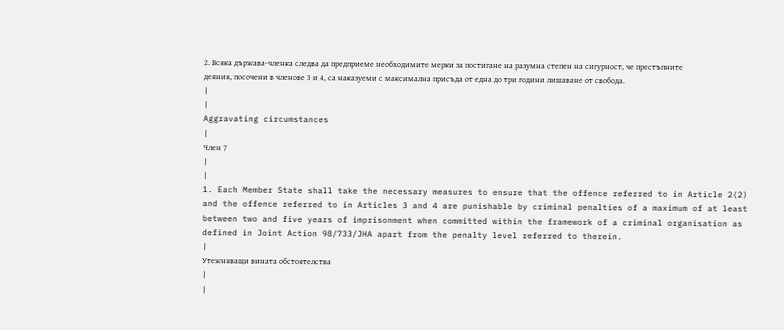2. Всяка държава-членка следва да предприеме необходимите мерки за постигане на разумна степен на сигурност, че престъпните деяния, посочени в членове 3 и 4, са наказуеми с максимална присъда от една до три години лишаване от свобода.
|
|
Aggravating circumstances
|
Член 7
|
|
1. Each Member State shall take the necessary measures to ensure that the offence referred to in Article 2(2) and the offence referred to in Articles 3 and 4 are punishable by criminal penalties of a maximum of at least between two and five years of imprisonment when committed within the framework of a criminal organisation as defined in Joint Action 98/733/JHA apart from the penalty level referred to therein.
|
Утежняващи вината обстоятелства
|
|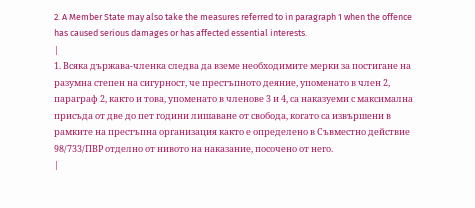2. A Member State may also take the measures referred to in paragraph 1 when the offence has caused serious damages or has affected essential interests.
|
1. Всяка държава-членка следва да вземе необходимите мерки за постигане на разумна степен на сигурност, че престъпното деяние, упоменато в член 2, параграф 2, както и това, упоменато в членове 3 и 4, са наказуеми с максимална присъда от две до пет години лишаване от свобода, когато са извършени в рамките на престъпна организация както е определено в Съвместно действие 98/733/ПВР отделно от нивото на наказание, посочено от него.
|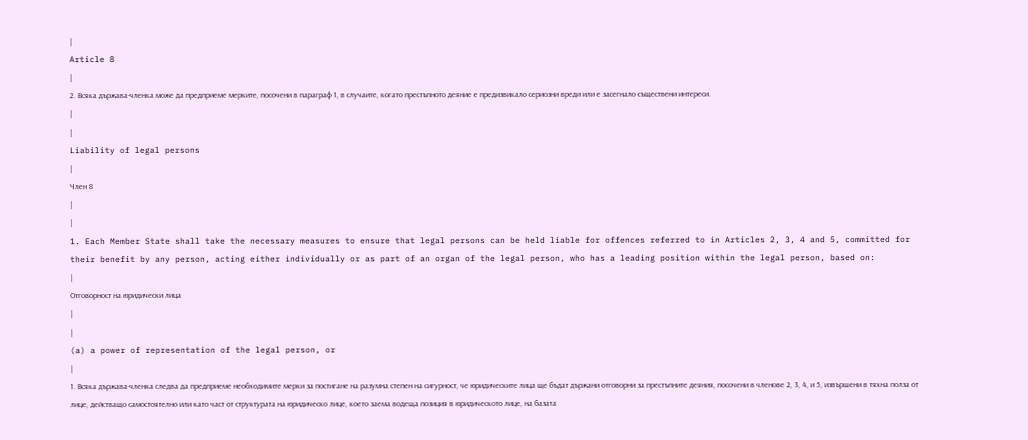|
Article 8
|
2. Всяка държава-членка може да предприеме мерките, посочени в параграф 1, в случаите, когато престъпното деяние е предизвикало сериозни вреди или е засегнало съществени интереси.
|
|
Liability of legal persons
|
Член 8
|
|
1. Each Member State shall take the necessary measures to ensure that legal persons can be held liable for offences referred to in Articles 2, 3, 4 and 5, committed for their benefit by any person, acting either individually or as part of an organ of the legal person, who has a leading position within the legal person, based on:
|
Отговорност на юридически лица
|
|
(a) a power of representation of the legal person, or
|
1. Всяка държава-членка следва да предприеме необходимите мерки за постигане на разумна степен на сигурност, че юридическите лица ще бъдат държани отговорни за престъпните деяния, посочени в членове 2, 3, 4, и 5, извършени в тяхна полза от лице, действащо самостоятелно или като част от структурата на юридическо лице, което заема водеща позиция в юридическото лице, на базата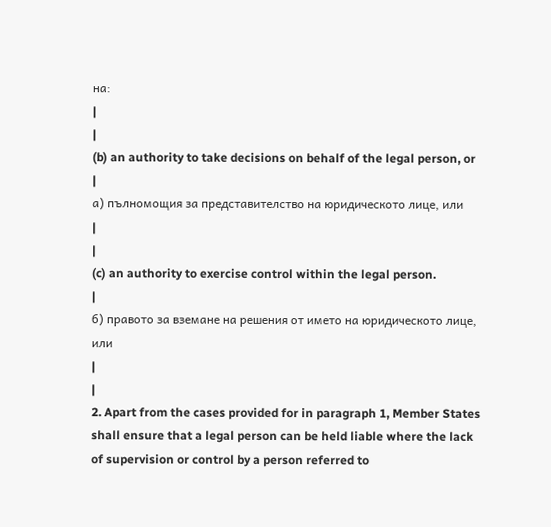на:
|
|
(b) an authority to take decisions on behalf of the legal person, or
|
а) пълномощия за представителство на юридическото лице, или
|
|
(c) an authority to exercise control within the legal person.
|
б) правото за вземане на решения от името на юридическото лице, или
|
|
2. Apart from the cases provided for in paragraph 1, Member States shall ensure that a legal person can be held liable where the lack of supervision or control by a person referred to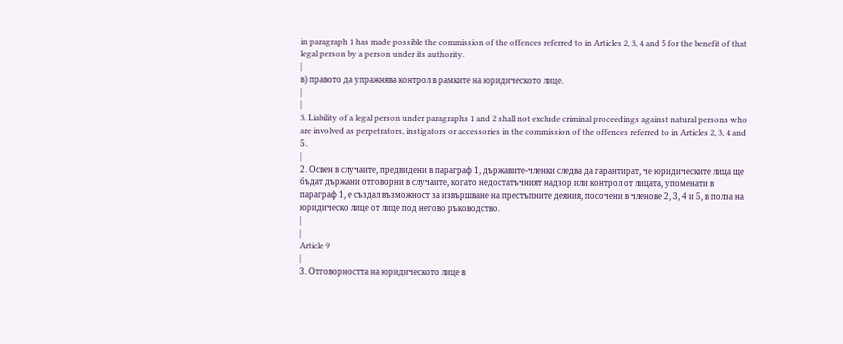in paragraph 1 has made possible the commission of the offences referred to in Articles 2, 3, 4 and 5 for the benefit of that legal person by a person under its authority.
|
в) правото да упражнява контрол в рамките на юридическото лице.
|
|
3. Liability of a legal person under paragraphs 1 and 2 shall not exclude criminal proceedings against natural persons who are involved as perpetrators, instigators or accessories in the commission of the offences referred to in Articles 2, 3, 4 and 5.
|
2. Освен в случаите, предвидени в параграф 1, държавите-членки следва да гарантират, че юридическите лица ще бъдат държани отговорни в случаите, когато недостатъчният надзор или контрол от лицата, упоменати в параграф 1, е създал възможност за извършване на престъпните деяния, посочени в членове 2, 3, 4 и 5, в полза на юридическо лице от лице под негово ръководство.
|
|
Article 9
|
3. Отговорността на юридическото лице в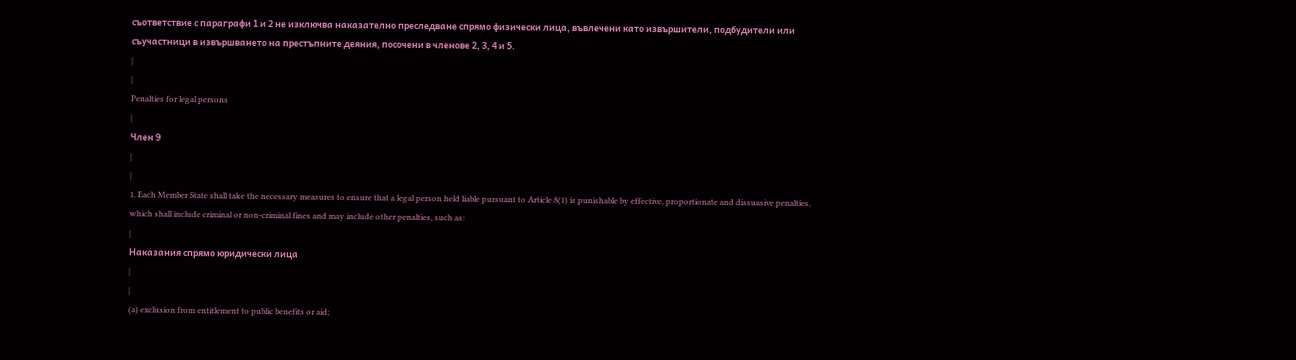съответствие с параграфи 1 и 2 не изключва наказателно преследване спрямо физически лица, въвлечени като извършители, подбудители или съучастници в извършването на престъпните деяния, посочени в членове 2, 3, 4 и 5.
|
|
Penalties for legal persons
|
Член 9
|
|
1. Each Member State shall take the necessary measures to ensure that a legal person held liable pursuant to Article 8(1) is punishable by effective, proportionate and dissuasive penalties, which shall include criminal or non-criminal fines and may include other penalties, such as:
|
Наказания спрямо юридически лица
|
|
(a) exclusion from entitlement to public benefits or aid;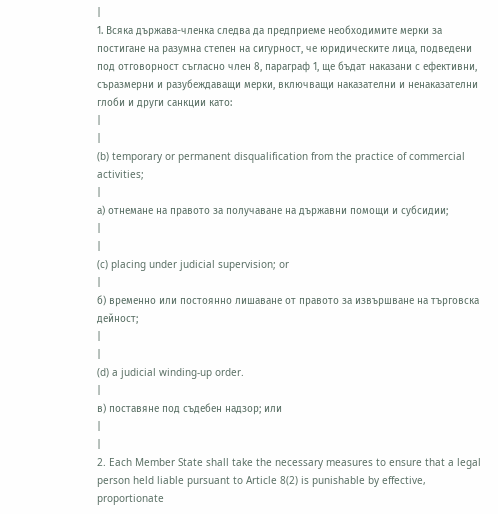|
1. Всяка държава-членка следва да предприеме необходимите мерки за постигане на разумна степен на сигурност, че юридическите лица, подведени под отговорност съгласно член 8, параграф 1, ще бъдат наказани с ефективни, съразмерни и разубеждаващи мерки, включващи наказателни и ненаказателни глоби и други санкции като:
|
|
(b) temporary or permanent disqualification from the practice of commercial activities;
|
а) отнемане на правото за получаване на държавни помощи и субсидии;
|
|
(c) placing under judicial supervision; or
|
б) временно или постоянно лишаване от правото за извършване на търговска дейност;
|
|
(d) a judicial winding-up order.
|
в) поставяне под съдебен надзор; или
|
|
2. Each Member State shall take the necessary measures to ensure that a legal person held liable pursuant to Article 8(2) is punishable by effective, proportionate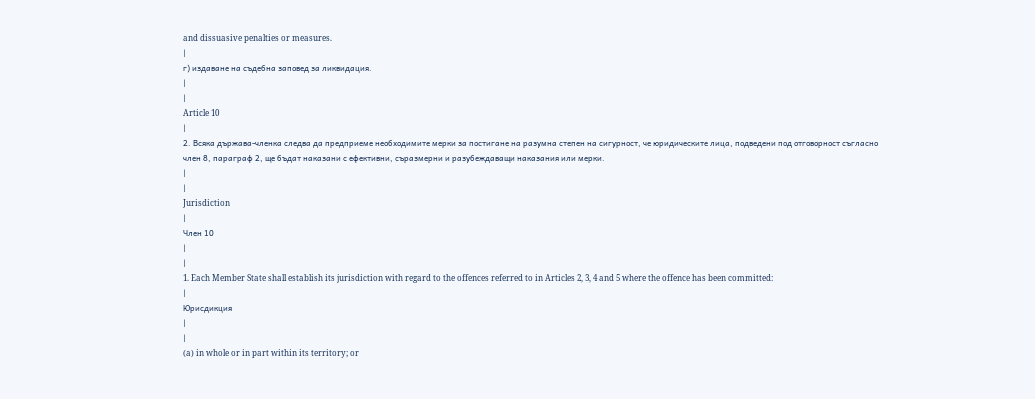and dissuasive penalties or measures.
|
г) издаване на съдебна заповед за ликвидация.
|
|
Article 10
|
2. Всяка държава-членка следва да предприеме необходимите мерки за постигане на разумна степен на сигурност, че юридическите лица, подведени под отговорност съгласно член 8, параграф 2, ще бъдат наказани с ефективни, съразмерни и разубеждаващи наказания или мерки.
|
|
Jurisdiction
|
Член 10
|
|
1. Each Member State shall establish its jurisdiction with regard to the offences referred to in Articles 2, 3, 4 and 5 where the offence has been committed:
|
Юрисдикция
|
|
(a) in whole or in part within its territory; or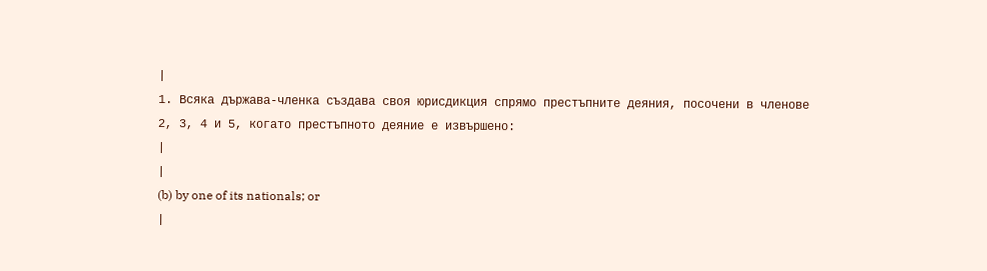|
1. Всяка държава-членка създава своя юрисдикция спрямо престъпните деяния, посочени в членове 2, 3, 4 и 5, когато престъпното деяние е извършено:
|
|
(b) by one of its nationals; or
|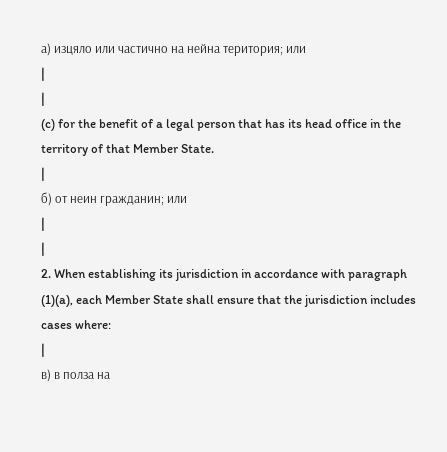а) изцяло или частично на нейна територия; или
|
|
(c) for the benefit of a legal person that has its head office in the territory of that Member State.
|
б) от неин гражданин; или
|
|
2. When establishing its jurisdiction in accordance with paragraph (1)(a), each Member State shall ensure that the jurisdiction includes cases where:
|
в) в полза на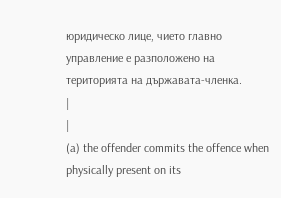юридическо лице, чието главно управление е разположено на територията на държавата-членка.
|
|
(a) the offender commits the offence when physically present on its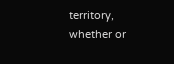territory, whether or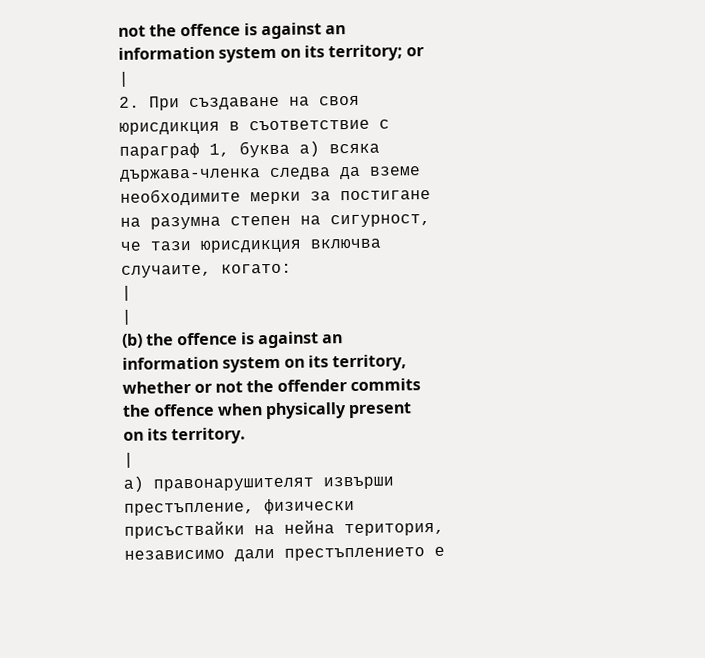not the offence is against an information system on its territory; or
|
2. При създаване на своя юрисдикция в съответствие с параграф 1, буква а) всяка държава-членка следва да вземе необходимите мерки за постигане на разумна степен на сигурност, че тази юрисдикция включва случаите, когато:
|
|
(b) the offence is against an information system on its territory, whether or not the offender commits the offence when physically present on its territory.
|
а) правонарушителят извърши престъпление, физически присъствайки на нейна територия, независимо дали престъплението е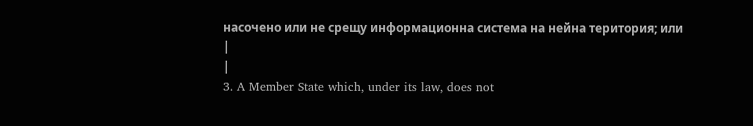насочено или не срещу информационна система на нейна територия; или
|
|
3. A Member State which, under its law, does not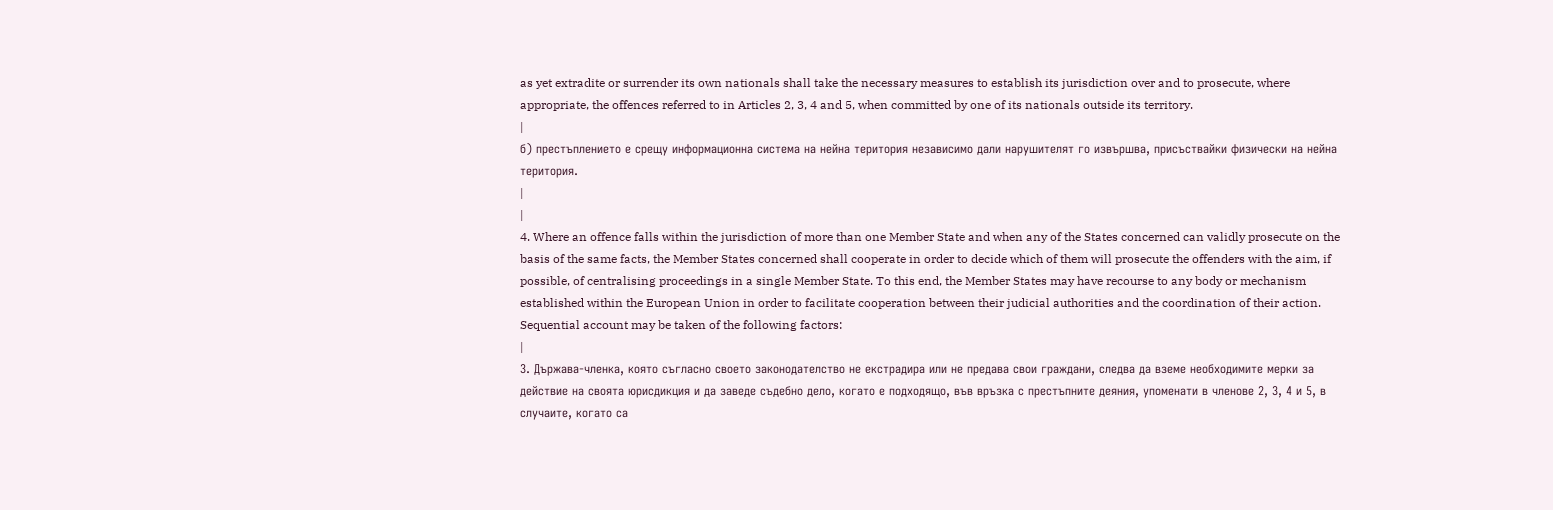as yet extradite or surrender its own nationals shall take the necessary measures to establish its jurisdiction over and to prosecute, where appropriate, the offences referred to in Articles 2, 3, 4 and 5, when committed by one of its nationals outside its territory.
|
б) престъплението е срещу информационна система на нейна територия независимо дали нарушителят го извършва, присъствайки физически на нейна територия.
|
|
4. Where an offence falls within the jurisdiction of more than one Member State and when any of the States concerned can validly prosecute on the basis of the same facts, the Member States concerned shall cooperate in order to decide which of them will prosecute the offenders with the aim, if possible, of centralising proceedings in a single Member State. To this end, the Member States may have recourse to any body or mechanism established within the European Union in order to facilitate cooperation between their judicial authorities and the coordination of their action. Sequential account may be taken of the following factors:
|
3. Държава-членка, която съгласно своето законодателство не екстрадира или не предава свои граждани, следва да вземе необходимите мерки за действие на своята юрисдикция и да заведе съдебно дело, когато е подходящо, във връзка с престъпните деяния, упоменати в членове 2, 3, 4 и 5, в случаите, когато са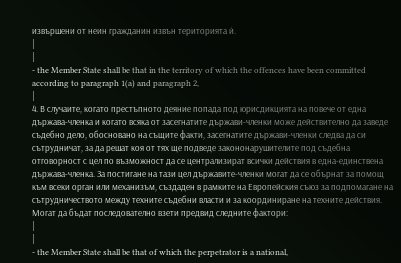извършени от неин гражданин извън територията ѝ.
|
|
- the Member State shall be that in the territory of which the offences have been committed according to paragraph 1(a) and paragraph 2,
|
4. В случаите, когато престъпното деяние попада под юрисдикцията на повече от една държава-членка и когато всяка от засегнатите държави-членки може действително да заведе съдебно дело, обосновано на същите факти, засегнатите държави-членки следва да си сътрудничат, за да решат коя от тях ще подведе закононарушителите под съдебна отговорност с цел по възможност да се централизират всички действия в една-единствена държава-членка. За постигане на тази цел държавите-членки могат да се обърнат за помощ към всеки орган или механизъм, създаден в рамките на Европейския съюз за подпомагане на сътрудничеството между техните съдебни власти и за координиране на техните действия. Могат да бъдат последователно взети предвид следните фактори:
|
|
- the Member State shall be that of which the perpetrator is a national,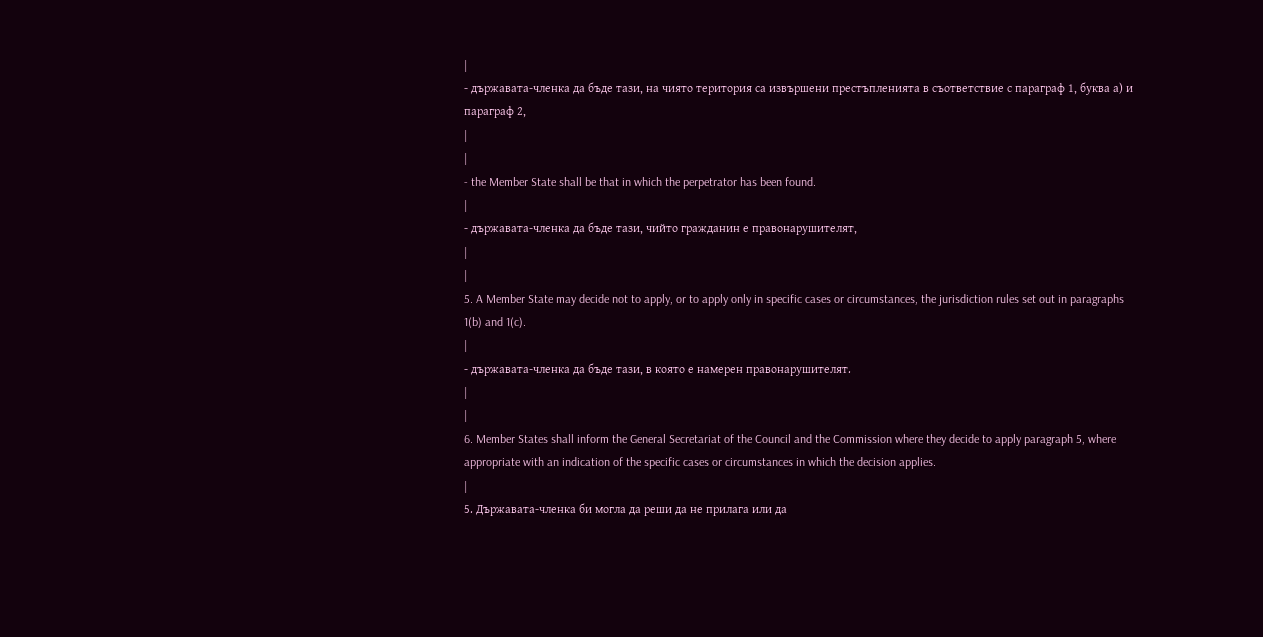|
- държавата-членка да бъде тази, на чиято територия са извършени престъпленията в съответствие с параграф 1, буква а) и параграф 2,
|
|
- the Member State shall be that in which the perpetrator has been found.
|
- държавата-членка да бъде тази, чийто гражданин е правонарушителят,
|
|
5. A Member State may decide not to apply, or to apply only in specific cases or circumstances, the jurisdiction rules set out in paragraphs 1(b) and 1(c).
|
- държавата-членка да бъде тази, в която е намерен правонарушителят.
|
|
6. Member States shall inform the General Secretariat of the Council and the Commission where they decide to apply paragraph 5, where appropriate with an indication of the specific cases or circumstances in which the decision applies.
|
5. Държавата-членка би могла да реши да не прилага или да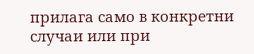прилага само в конкретни случаи или при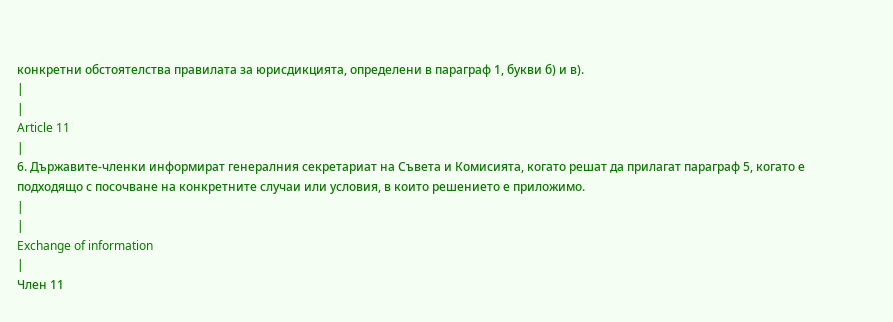конкретни обстоятелства правилата за юрисдикцията, определени в параграф 1, букви б) и в).
|
|
Article 11
|
6. Държавите-членки информират генералния секретариат на Съвета и Комисията, когато решат да прилагат параграф 5, когато е подходящо с посочване на конкретните случаи или условия, в които решението е приложимо.
|
|
Exchange of information
|
Член 11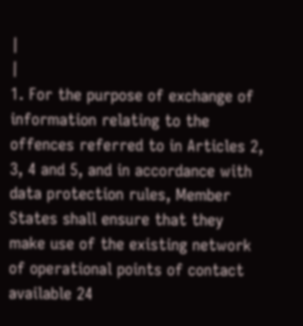|
|
1. For the purpose of exchange of information relating to the offences referred to in Articles 2, 3, 4 and 5, and in accordance with data protection rules, Member States shall ensure that they make use of the existing network of operational points of contact available 24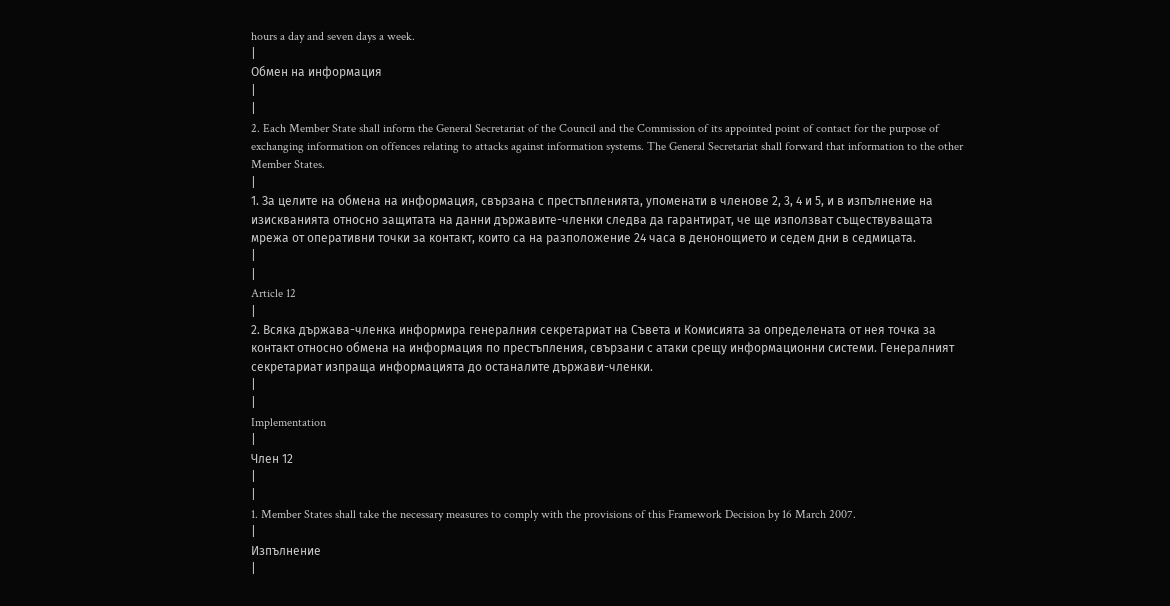hours a day and seven days a week.
|
Обмен на информация
|
|
2. Each Member State shall inform the General Secretariat of the Council and the Commission of its appointed point of contact for the purpose of exchanging information on offences relating to attacks against information systems. The General Secretariat shall forward that information to the other Member States.
|
1. За целите на обмена на информация, свързана с престъпленията, упоменати в членове 2, 3, 4 и 5, и в изпълнение на изискванията относно защитата на данни държавите-членки следва да гарантират, че ще използват съществуващата мрежа от оперативни точки за контакт, които са на разположение 24 часа в денонощието и седем дни в седмицата.
|
|
Article 12
|
2. Всяка държава-членка информира генералния секретариат на Съвета и Комисията за определената от нея точка за контакт относно обмена на информация по престъпления, свързани с атаки срещу информационни системи. Генералният секретариат изпраща информацията до останалите държави-членки.
|
|
Implementation
|
Член 12
|
|
1. Member States shall take the necessary measures to comply with the provisions of this Framework Decision by 16 March 2007.
|
Изпълнение
|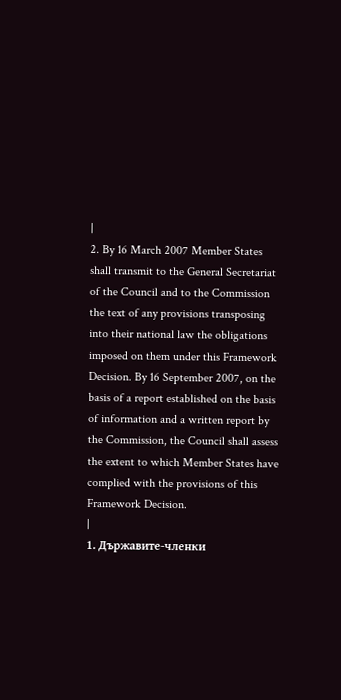|
2. By 16 March 2007 Member States shall transmit to the General Secretariat of the Council and to the Commission the text of any provisions transposing into their national law the obligations imposed on them under this Framework Decision. By 16 September 2007, on the basis of a report established on the basis of information and a written report by the Commission, the Council shall assess the extent to which Member States have complied with the provisions of this Framework Decision.
|
1. Държавите-членки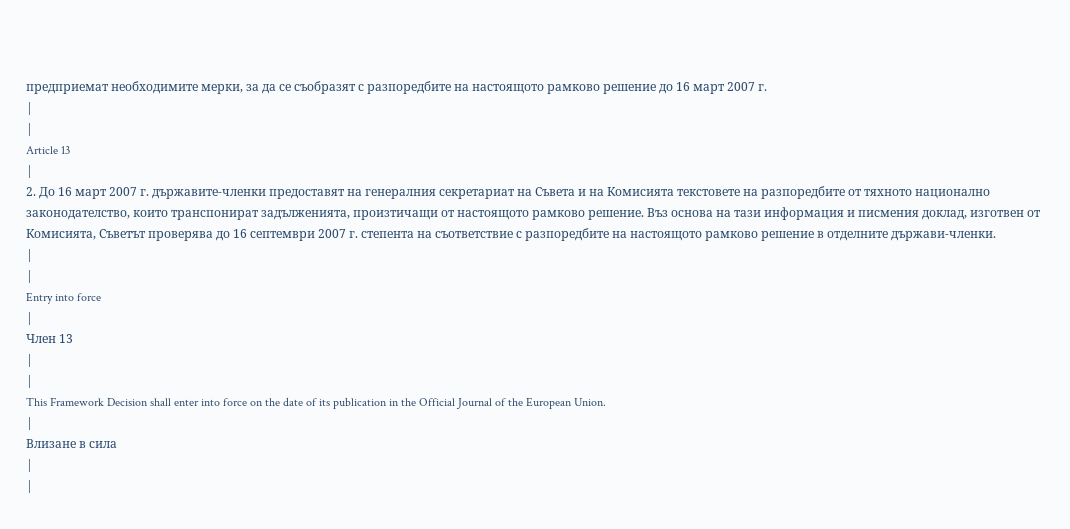предприемат необходимите мерки, за да се съобразят с разпоредбите на настоящото рамково решение до 16 март 2007 г.
|
|
Article 13
|
2. До 16 март 2007 г. държавите-членки предоставят на генералния секретариат на Съвета и на Комисията текстовете на разпоредбите от тяхното национално законодателство, които транспонират задълженията, произтичащи от настоящото рамково решение. Въз основа на тази информация и писмения доклад, изготвен от Комисията, Съветът проверява до 16 септември 2007 г. степента на съответствие с разпоредбите на настоящото рамково решение в отделните държави-членки.
|
|
Entry into force
|
Член 13
|
|
This Framework Decision shall enter into force on the date of its publication in the Official Journal of the European Union.
|
Влизане в сила
|
|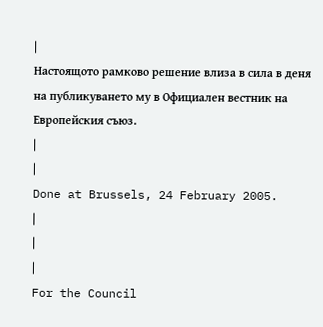|
Настоящото рамково решение влиза в сила в деня на публикуването му в Официален вестник на Европейския съюз.
|
|
Done at Brussels, 24 February 2005.
|
|
|
For the Council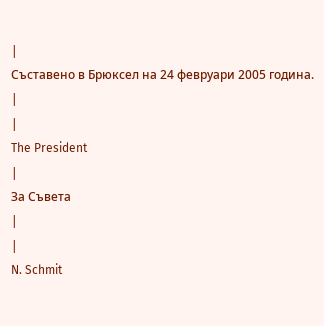|
Съставено в Брюксел на 24 февруари 2005 година.
|
|
The President
|
За Съвета
|
|
N. Schmit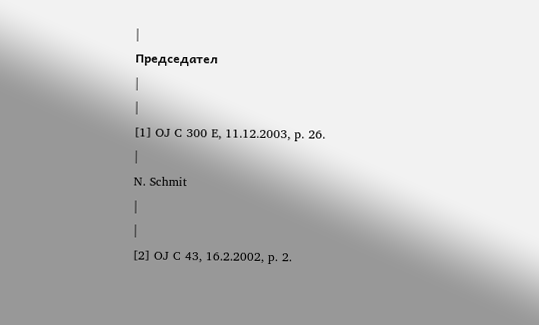|
Председател
|
|
[1] OJ C 300 E, 11.12.2003, p. 26.
|
N. Schmit
|
|
[2] OJ C 43, 16.2.2002, p. 2.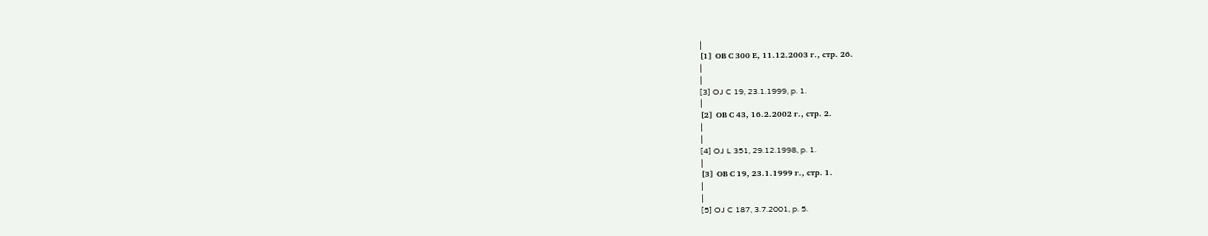|
[1] ОВ С 300 Е, 11.12.2003 г., стр. 26.
|
|
[3] OJ C 19, 23.1.1999, p. 1.
|
[2] ОВ С 43, 16.2.2002 г., стр. 2.
|
|
[4] OJ L 351, 29.12.1998, p. 1.
|
[3] ОВ С 19, 23.1.1999 г., стр. 1.
|
|
[5] OJ C 187, 3.7.2001, p. 5.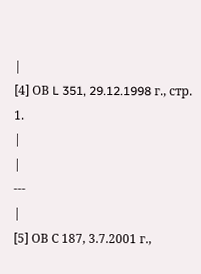|
[4] ОВ L 351, 29.12.1998 г., стр. 1.
|
|
---
|
[5] ОВ С 187, 3.7.2001 г.,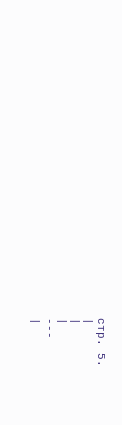стр. 5.
|
|
|
---
|